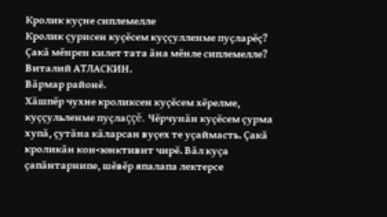Кролик куçне сиплемелле
Кролик çурисен куçĕсем куççулленме пуçларĕç? Çакă мĕнрен килет тата ăна мĕнле сиплемелле?
Виталий АТЛАСКИН.
Вăрмар районĕ.
Хăшпĕр чухне кроликсен куçĕсем хĕрелме, куççульленме пуçлаççĕ. Чĕрчунăн куçĕсем çурма хупă, çутăна кăларсан вуçех те уçаймасть. Çакă кроликăн кон<юнктивит чирĕ. Вăл куçа çапăнтарнипе, шĕвĕр япалапа лектерсе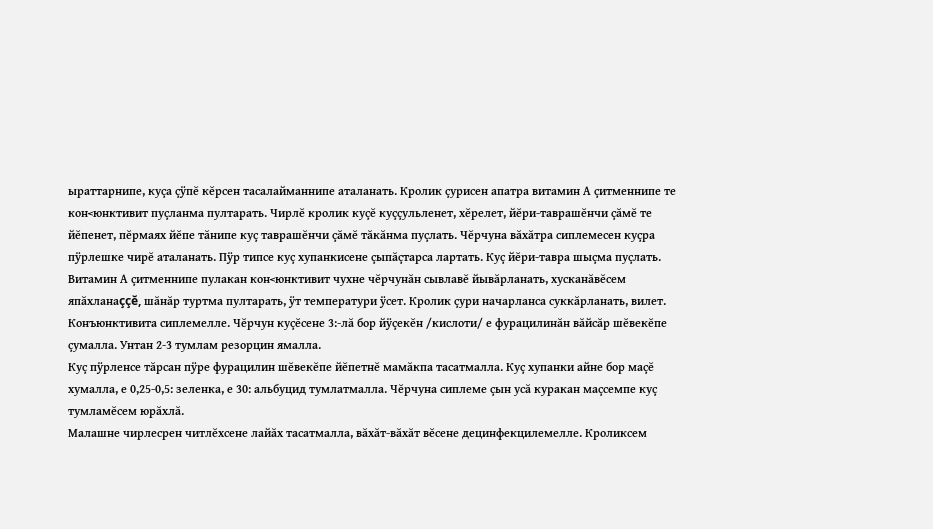ыраттарнипе, куçа çÿпĕ кĕрсен тасалайманнипе аталанать. Кролик çурисен апатра витамин А çитменнипе те кон<юнктивит пуçланма пултарать. Чирлĕ кролик куçĕ куççульленет, хĕрелет, йĕри-таврашĕнчи çăмĕ те йĕпенет, пĕрмаях йĕпе тăнипе куç таврашĕнчи çăмĕ тăкăнма пуçлать. Чĕрчуна вăхăтра сиплемесен куçра пÿрлешке чирĕ аталанать. Пÿр типсе куç хупанкисене çыпăçтарса лартать. Куç йĕри-тавра шыçма пуçлать.
Витамин А çитменнипе пулакан кон<юнктивит чухне чĕрчунăн сывлавĕ йывăрланать, хусканăвĕсем япăхланаççĕ, шăнăр туртма пултарать, ÿт температури ÿсет. Кролик çури начарланса суккăрланать, вилет.
Конъюнктивита сиплемелле. Чĕрчун куçĕсене 3:-лă бор йÿçекĕн /кислоти/ е фурацилинăн вăйсăр шĕвекĕпе çумалла. Унтан 2-3 тумлам резорцин ямалла.
Куç пÿрленсе тăрсан пÿре фурацилин шĕвекĕпе йĕпетнĕ мамăкпа тасатмалла. Куç хупанки айне бор маçĕ хумалла, е 0,25-0,5: зеленка, е 30: альбуцид тумлатмалла. Чĕрчуна сиплеме çын усă куракан маçсемпе куç тумламĕсем юрăхлă.
Малашне чирлесрен читлĕхсене лайăх тасатмалла, вăхăт-вăхăт вĕсене децинфекцилемелле. Кроликсем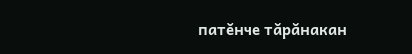патĕнче тăрăнакан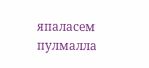япаласем пулмалла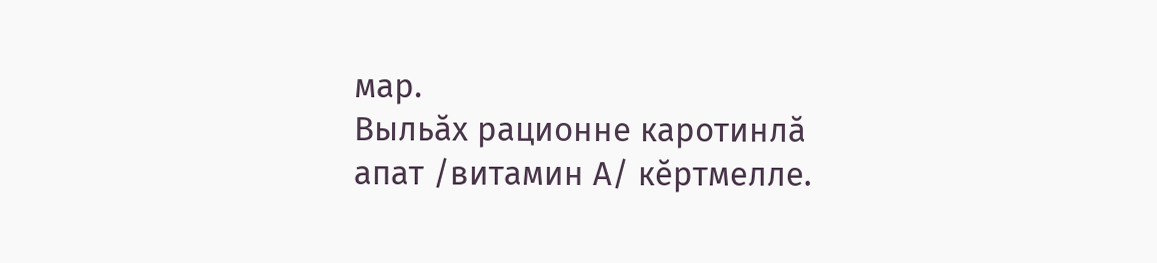мар.
Выльăх рационне каротинлă апат /витамин А/ кĕртмелле.